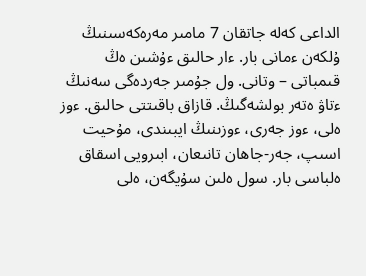الداعى كەلە جاتقان 7 مامىر مەرەكەسىنىڭ ۇلكەن ءمانى بار. ءار حالىق ءۇشىن ەڭ قىمباتى – وتانى. ول جۇمىر جەردەگى سەنىڭ ءتاۋ ەتەر بولشەگىڭ. قازاق باقىتتى حالىق. ءوز ەلى، ءوز جەرى، ءوزىنىڭ ايبىندى، مۇحيت اسىپ، جەر-جاھان تانىعان، ابىرويى اسقاق ەلباسى بار. سول ەلىن سۇيگەن، ەلى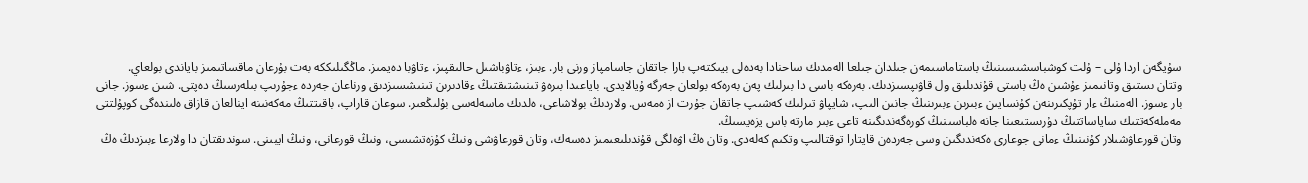سۇيگەن اردا ۇلى – ۇلت كوشباسشىسىنىڭ باستاماسىمەن جىلدان جىلعا الەمدىك ساحنادا بەدەلى بيىكتەپ بارا جاتقان جاسامپاز ورنى بار. ءبىز، ءتاۋباشىل حالىقپىز، ءتاۋبا دەيمىز. ماڭگىلىككە بەت بۇرعان ماقساتىمىز باياندى بولعاي.
وتتان ىستىق وتانىمىز ءۇشىن ەڭ باستى قۇندىلىق ول قاۋىپسىزدىك. بەرەكە باسى دا بىرلىك پەن بەرەكە بولعان جەرگە ۇيالايدى. باياعىدا بىرەۋ تىنىشتىقتىڭ ءقادىرىن تىنىشسىزدىق ورناعان جەردە ءجۇرىپ بىلەرسىڭ دەپتى. شىن ءسوز. جانى بار ءسوز. الەمنىڭ ءار تۇپكىرىنەن كۇنسايىن ءبىرىن ءبىرىنىڭ جانىن الىپ، شايپاۋ تىرلىك كەشىپ جاتقان جۇرت از ەمەس. ولاردىڭ بولاشاعى، ەلدىك ماسەلەسى بۇلىڭعىر. سوعان قاراپ، باقىتتىڭ مەكەنىنە اينالعان قازاق ەلىندەگى كوپۇلتتى مەملەكەتتىك ساياساتتىڭ دۇرىستىعىنا جانە ەلباسىنىڭ كورەگەندىگىنە تاعى ءبىر مارتە باس يزەيسىڭ.
وتان قورعاۋشىلار كۇنىنىڭ ءمانى جوعارى ەكەندىگىن وسى جەردەن قايتارا توقتالىپ وتكىم كەلەدى. وتان ەڭ اۋەلگى قۇندىلىعىمىز دەسەك، وتان قورعاۋشى ونىڭ كۇزەتشىسى، ونىڭ قورعانى، ونىڭ ايبىنى. سوندىقتان دا ولارعا ءبىزدىڭ ەڭ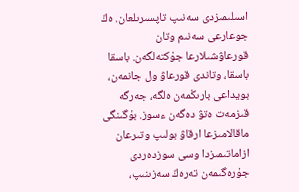اسىلىمىزدى سەنىپ تاپسىرىلعان. ەڭ جوعارعى سەنىم وتان قورعاۋشىلارعا جۇكتەلگەن. باسقا باسقا، وتاندى قورعاۋ ول جانمەن، بويداعى بارىڭمەن ەلگە، جەرگە قىزمەت ەتۋ دەگەن ءسوز. بۇگىنگى ماقالامىزعا ارقاۋ بولىپ وتىرعان ازاماتىمىزدا وسى سوزدەردى جۇرەگىمەن تەرەڭ سەزىنىپ،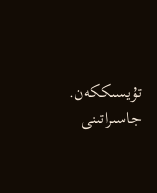تۇيسىككەن.
جاسىراتىنى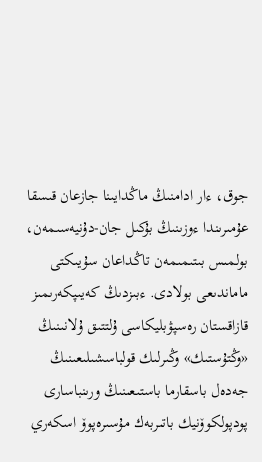جوق، ءار ادامنىڭ ماڭدايىنا جازعان قىسقا عۇمىرىندا ءوزىنىڭ بۇكىل جان-دۇنيەسىمەن، بولمىس بىتىمىمەن تاڭداعان سۇيىكتى ماماندىعى بولادى. ءبىزدىڭ كەيىپكەرىمىز قازاقستان رەسپۋبليكاسى ۇلتتىق ۇلانىنىڭ «وڭتۇستىك» وڭىرلىك قولباسشىلىعىنىڭ جەدەل باسقارما باستىعىنىڭ ورىنباسارى پودپولكوۆنيك باتىربەك مۇسىرەپوۆ اسكەري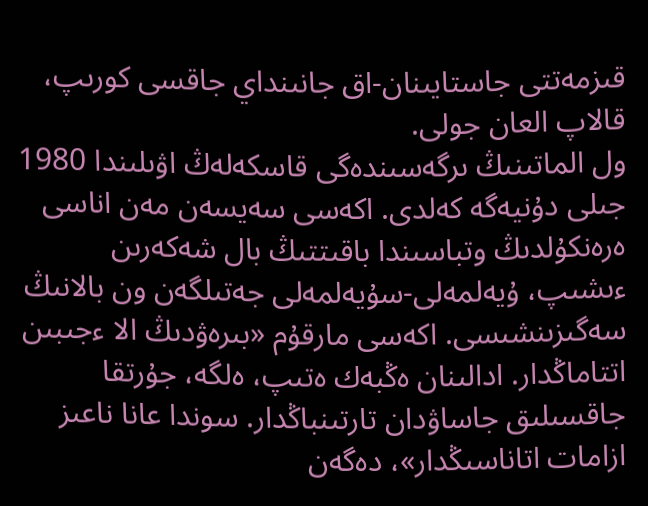قىزمەتتى جاستايىنان-اق جانىنداي جاقسى كورىپ، قالاپ العان جولى.
ول الماتىنىڭ ىرگەسىندەگى قاسكەلەڭ اۋىلىندا 1980 جىلى دۇنيەگە كەلدى. اكەسى سەيسەن مەن اناسى ەرەنكۇلدىڭ وتباسىندا باقىتتىڭ بال شەكەرىن ءىشىپ، ۇيەلمەلى-سۇيەلمەلى جەتىلگەن ون بالانىڭ سەگىزىنشىسى. اكەسى مارقۇم «بىرەۋدىڭ الا ءجىبىن اتتاماڭدار. ادالىنان ەڭبەك ەتىپ، ەلگە، جۇرتقا جاقسىلىق جاساۋدان تارتىنباڭدار. سوندا عانا ناعىز ازامات اتاناسىڭدار»، دەگەن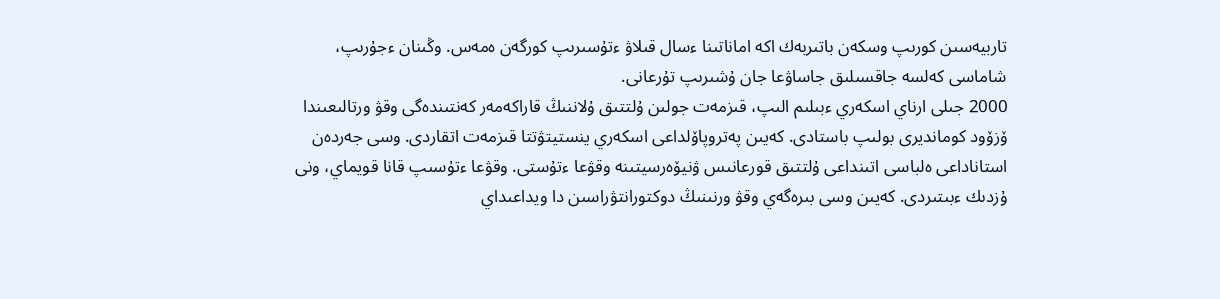تاربيەسىن كورىپ وسكەن باتىربەك اكە اماناتىنا ءسال قىلاۋ ءتۇسىرىپ كورگەن ەمەس. وڭىنان ءجۇرىپ، شاماسى كەلسە جاقسىلىق جاساۋعا جان ۇشىرىپ تۇرعانى.
2000 جىلى ارناي اسكەري ءبىلىم الىپ، قىزمەت جولىن ۇلتتىق ۇلاننىڭ قاراكەمەر كەنتىندەگى وقۋ ورتالىعىندا ۆزۆود كومانديرى بولىپ باستادى. كەيىن پەتروپاۆلداعى اسكەري ينستيتۋتتا قىزمەت اتقاردى. وسى جەردەن استاناداعى ەلباسى اتىنداعى ۇلتتىق قورعانىس ۋنيۆەرسيتىنە وقۋعا ءتۇستى. وقۋعا ءتۇسىپ قانا قويماي، ونى ۇزدىك ءبىتىردى. كەيىن وسى بىرەگەي وقۋ ورنىنىڭ دوكتورانتۋراسىن دا ويداعىداي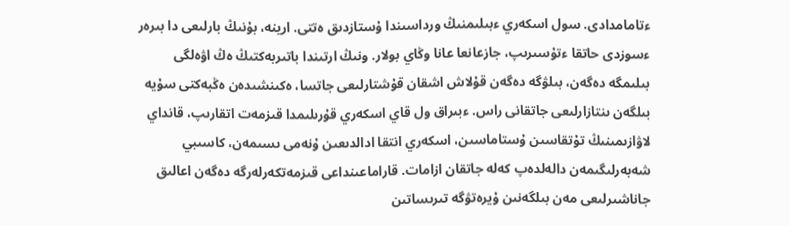ءتامامدادى. سول اسكەري ءبىلىمنىڭ ورداسىندا ۇستازدىق ەتتى. ارينە، بۇنىڭ بارلىعى دا بىرەر ءسوزدى حاتقا ءتۇسىرىپ، جازعانعا عانا وڭاي بولار. ونىڭ ارتىندا باتىربەكتىڭ ەڭ اۋەلگى بىلىمگە دەگەن، بىلۋگە دەگەن قۇلاش اشقان قۇشتارلىعى جاتسا، ەكىنشىدەن ەڭبەكتى سۇيە بىلگەن ىنتازارلىعى جاتقانى راس. ءبىراق ول قاي اسكەري قۇرىلىمدا قىزمەت اتقارىپ، قانداي لاۋازىمىنىڭ تۇتقاسىن ۇستاماسىن، اسكەري انتقا ادالدىعىن ۇنەمى ىسىمەن، كاسىبي شەبەرلىگىمەن دالەلدەپ كەلە جاتقان ازامات. قاراماعىنداعى قىزمەتكەرلەرگە دەگەن اعالىق جاناشىرلىعى مەن بىلگەنىن ۇيرەتۋگە تىرىساتىن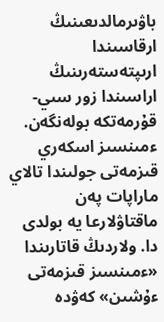باۋىرمالدىعىنىڭ ارقاسىندا ارىپتەستەرىنىڭ اراسىندا زور سىي-قۇرمەتكە بولەنگەن. ءمىنسىز اسكەري قىزمەتى جولىندا تالاي ماراپات پەن ماقتاۋلارعا يە بولدى دا. ولاردىڭ قاتارىندا «ءمىنسىز قىزمەتى ءۇشىن» كەۋدە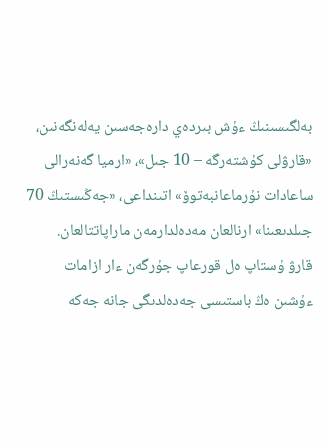بەلگىسىنىڭ ءۇش بىردەي دارەجەسىن يەلەنگەنىن، «قارۋلى كۇشتەرگە – 10 جىل»، «ارميا گەنەرالى ساعادات نۇرماعانبەتوۆ» اتىنداعى، «جەڭىستىڭ 70 جىلدىعىنا» ارنالعان مەدەلدارمەن ماراپاتتالعان.
قارۋ ۇستاپ ەل قورعاپ جۇرگەن ءار ازامات ءۇشىن ەڭ باستىسى جەدەلدىگى جانە جەكە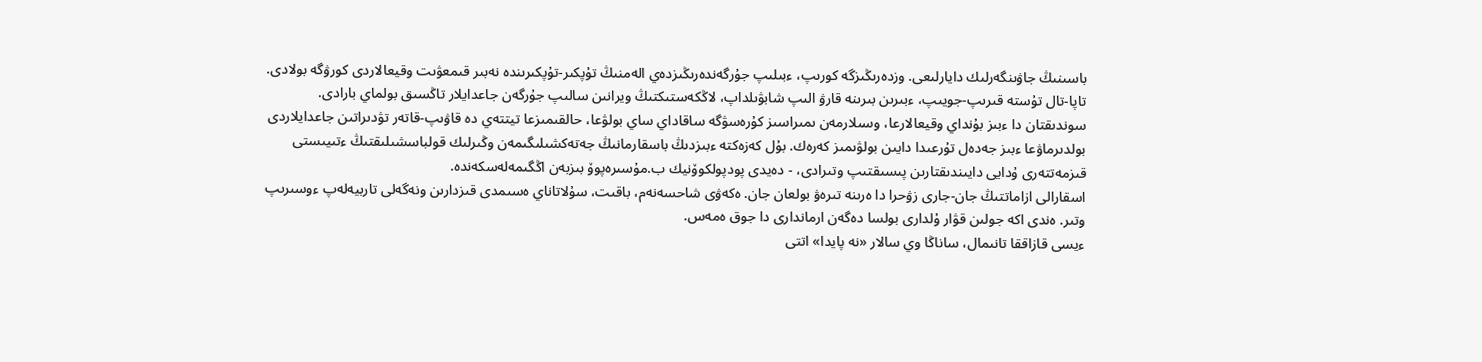باسىنىڭ جاۋىنگەرلىك دايارلىعى. وزدەرىڭىزگە كورىپ، ءبىلىپ جۇرگەندەرىڭىزدەي الەمنىڭ تۇپكىر-تۇپكىرىندە نەبىر قىمعۋىت وقيعالاردى كورۋگە بولادى. تاپا-تال تۇستە قىرىپ-جويىپ، ءبىرىن بىرىنە قارۋ الىپ شابۋىلداپ، لاڭكەستىكتىڭ ويرانىن سالىپ جۇرگەن جاعدايلار تاڭسىق بولماي بارادى. سوندىقتان دا ءبىز بۇنداي وقيعالارعا، وسىلارمەن ىمىراسىز كۇرەسۋگە ساقاداي ساي بولۋعا، حالقىمىزعا تيتتەي دە قاۋىپ-قاتەر تۋدىراتىن جاعدايلاردى بولدىرماۋعا ءبىز جەدەل تۇرعىدا دايىن بولۋىمىز كەرەك. بۇل كەزەكتە ءبىزدىڭ باسقارمانىڭ جەتەكشىلىگىمەن وڭىرلىك قولباسشىلىقتىڭ ءتىيىستى قىزمەتتەرى ۇدايى دايىندىقتارىن پىسىقتىپ وتىرادى، - دەيدى پودپولكوۆنيك ب.مۇسىرەپوۆ بىزبەن اڭگىمەلەسكەندە.
اسقارالى ازاماتتىڭ جان-جارى زۋحرا دا ەرىنە تىرەۋ بولعان جان. ەكەۋى شاحسەنەم، باقىت، سۇلاتاناي ەسىمدى قىزدارىن ونەگەلى تاربيەلەپ ءوسىرىپ وتىر. ەندى اكە جولىن قۋار ۇلدارى بولسا دەگەن ارماندارى دا جوق ەمەس.
ءيسى قازاققا تانىمال، ساناڭا وي سالار «نە پايدا» اتتى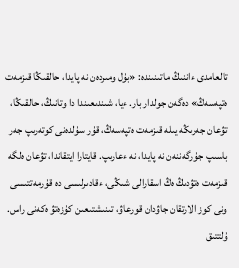تالعامدى ءاننىڭ ماتىنىندە: «بۇل ومىردەن نە پايدا، حالقىڭا قىزمەت ەتپەسەڭ» دەگەن جولدار بار. ءيا، شىندىعىندا دا وتانىڭ، حالقىڭا، تۋعان جەرىڭە يىلە قىزمەت ەتپەسەڭ، قۇر سۇلدەنى كوتەرىپ جەر باسىپ جۇرگەننەن نە پايدا، نە ءعارىپ. قايتارا ايتقاندا، تۋعان ەلگە قىزمەت ەتۋدىڭ ەڭ اسقارالى شىڭى، ءقادىرلىسى دە قۇرمەتتىسى ونى كوز الارتقان جاۋدان قورعاۋ، تىنىشتىعىن كۇزەتۋ ەكەنى راس.
ۇلتتىق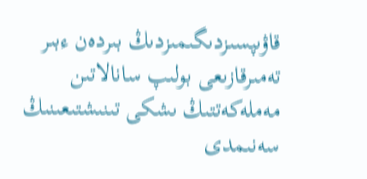قاۋىپسىزدىگىمىزدىڭ بىردەن ءبىر تەمىرقازىعى بولىپ سانالاتىن مەملەكەتتىڭ ىشكى تىنىشتىعىنىڭ سەنىمدى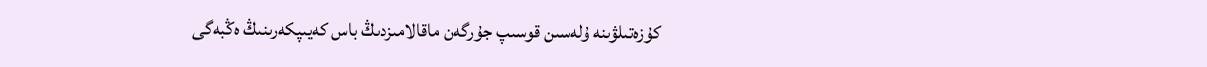كۇزەتىلۋىنە ۇلەسىن قوسىپ جۇرگەن ماقالامىزدىڭ باس كەيىپكەرىنىڭ ەڭبەگى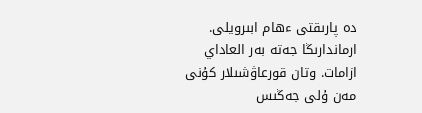دە پارىقتى ءھام ابىرويلى. ارماندارىڭا جەتە بەر العاداي ازامات. وتان قورعاۋشىلار كۇنى مەن ۇلى جەڭىس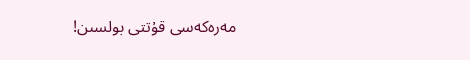مەرەكەسى قۇتتى بولسىن!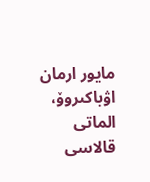مايور ارمان اۋباكىروۆ، الماتى قالاسى